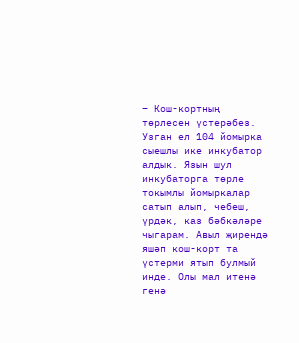– Кош-кортның төрлесен үстерәбез. Узган ел 104 йомырка сыешлы ике инкубатор алдык. Язын шул инкубаторга төрле токымлы йомыркалар сатып алып, чебеш, үрдәк, каз бәбкәләре чыгарам. Авыл җирендә яшәп кош-корт та үстерми ятып булмый инде. Олы мал итенә генә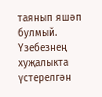таянып яшәп булмый. Үзебезнең хуҗалыкта үстерелгән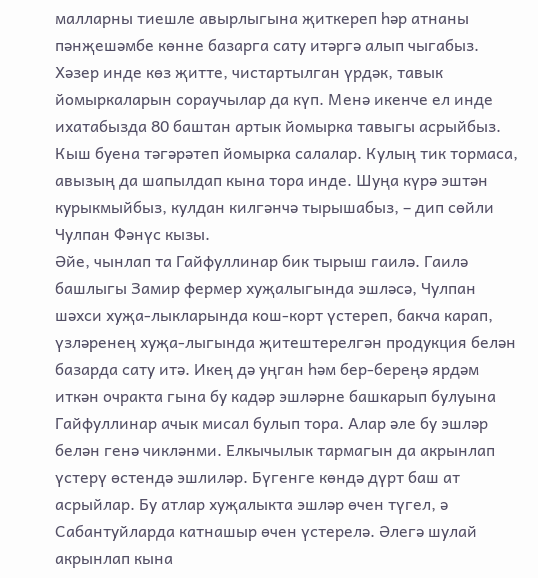малларны тиешле авырлыгына җиткереп һәр атнаны пәнҗешәмбе көнне базарга сату итәргә алып чыгабыз. Хәзер инде көз җитте, чистартылган үрдәк, тавык йомыркаларын сораучылар да күп. Менә икенче ел инде ихатабызда 80 баштан артык йомырка тавыгы асрыйбыз. Кыш буена тәгәрәтеп йомырка салалар. Кулың тик тормаса, авызың да шапылдап кына тора инде. Шуңа күрә эштән курыкмыйбыз, кулдан килгәнчә тырышабыз, – дип сөйли Чулпан Фәнүс кызы.
Әйе, чынлап та Гайфуллинар бик тырыш гаилә. Гаилә башлыгы Замир фермер хуҗалыгында эшләсә, Чулпан шәхси хуҗа-лыкларында кош-корт үстереп, бакча карап, үзләренең хуҗа-лыгында җитештерелгән продукция белән базарда сату итә. Икең дә уңган һәм бер-береңә ярдәм иткән очракта гына бу кадәр эшләрне башкарып булуына Гайфуллинар ачык мисал булып тора. Алар әле бу эшләр белән генә чикләнми. Елкычылык тармагын да акрынлап үстерү өстендә эшлиләр. Бүгенге көндә дүрт баш ат асрыйлар. Бу атлар хуҗалыкта эшләр өчен түгел, ә Сабантуйларда катнашыр өчен үстерелә. Әлегә шулай акрынлап кына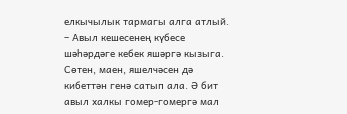елкычылык тармагы алга атлый.
– Авыл кешесенең күбесе шәһәрдәге кебек яшәргә кызыга. Сөтен, маен, яшелчәсен дә кибеттән генә сатып ала. Ә бит авыл халкы гомер-гомергә мал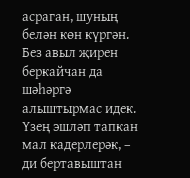асраган, шуның белән көн күргән. Без авыл җирен беркайчан да шәһәргә алыштырмас идек. Үзең эшләп тапкан мал кадерлерәк, – ди бертавыштан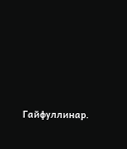Гайфуллинар.